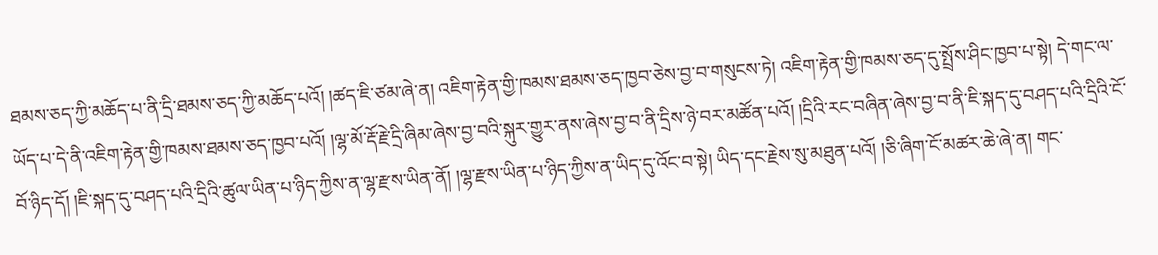ཐམས་ཅད་ཀྱི་མཆོད་པ་ནི་དྲི་ཐམས་ཅད་ཀྱི་མཆོད་པའོ། །ཚད་ཇི་ཙམ་ཞེ་ན། འཇིག་རྟེན་གྱི་ཁམས་ཐམས་ཅད་ཁྱབ་ཅེས་བྱ་བ་གསུངས་ཏེ། འཇིག་རྟེན་གྱི་ཁམས་ཅད་དུ་སྤྲོས་ཤིང་ཁྱབ་པ་སྟེ། དེ་གང་ལ་ཡོད་པ་དེ་ནི་འཇིག་རྟེན་གྱི་ཁམས་ཐམས་ཅད་ཁྱབ་པའོ། །ལྷ་མོ་རྡོ་རྗེ་དྲི་ཞིམ་ཞེས་བྱ་བའི་སྐུར་གྱུར་ནས་ཞེས་བྱ་བ་ནི་དྲིས་ཉེ་བར་མཚོན་པའོ། །དྲིའི་རང་བཞིན་ཞེས་བྱ་བ་ནི་ཇི་སྐད་དུ་བཤད་པའི་དྲིའི་ངོ་བོ་ཉིད་དོ། །ཇི་སྐད་དུ་བཤད་པའི་དྲིའི་ཚུལ་ཡིན་པ་ཉིད་ཀྱིས་ན་ལྷ་རྫས་ཡིན་ནོ། །ལྷ་རྫས་ཡིན་པ་ཉིད་ཀྱིས་ན་ཡིད་དུ་འོང་བ་སྟེ། ཡིད་དང་རྗེས་སུ་མཐུན་པའོ། །ཅི་ཞིག་ངོ་མཚར་ཆེ་ཞེ་ན། གང་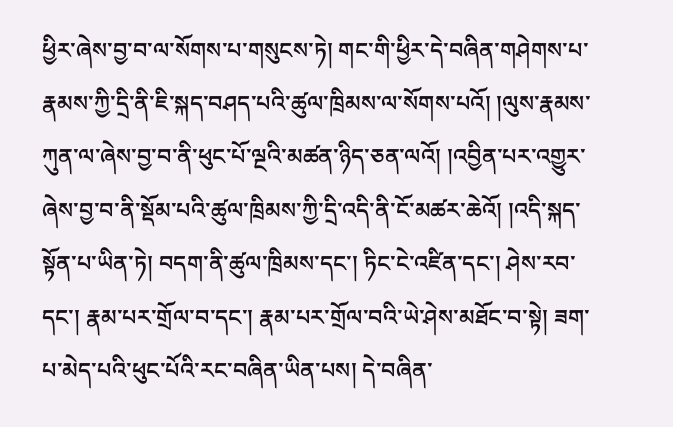ཕྱིར་ཞེས་བྱ་བ་ལ་སོགས་པ་གསུངས་ཏེ། གང་གི་ཕྱིར་དེ་བཞིན་གཤེགས་པ་རྣམས་ཀྱི་དྲི་ནི་ཇི་སྐད་བཤད་པའི་ཚུལ་ཁྲིམས་ལ་སོགས་པའོ། །ལུས་རྣམས་ཀུན་ལ་ཞེས་བྱ་བ་ནི་ཕུང་པོ་ལྔའི་མཚན་ཉིད་ཅན་ལའོ། །འབྱིན་པར་འགྱུར་ཞེས་བྱ་བ་ནི་སྡོམ་པའི་ཚུལ་ཁྲིམས་ཀྱི་དྲི་འདི་ནི་ངོ་མཚར་ཆེའོ། །འདི་སྐད་སྟོན་པ་ཡིན་ཏེ། བདག་ནི་ཚུལ་ཁྲིམས་དང་། ཏིང་ངེ་འཛིན་དང་། ཤེས་རབ་དང་། རྣམ་པར་གྲོལ་བ་དང་། རྣམ་པར་གྲོལ་བའི་ཡེ་ཤེས་མཐོང་བ་སྟེ། ཟག་པ་མེད་པའི་ཕུང་པོའི་རང་བཞིན་ཡིན་པས། དེ་བཞིན་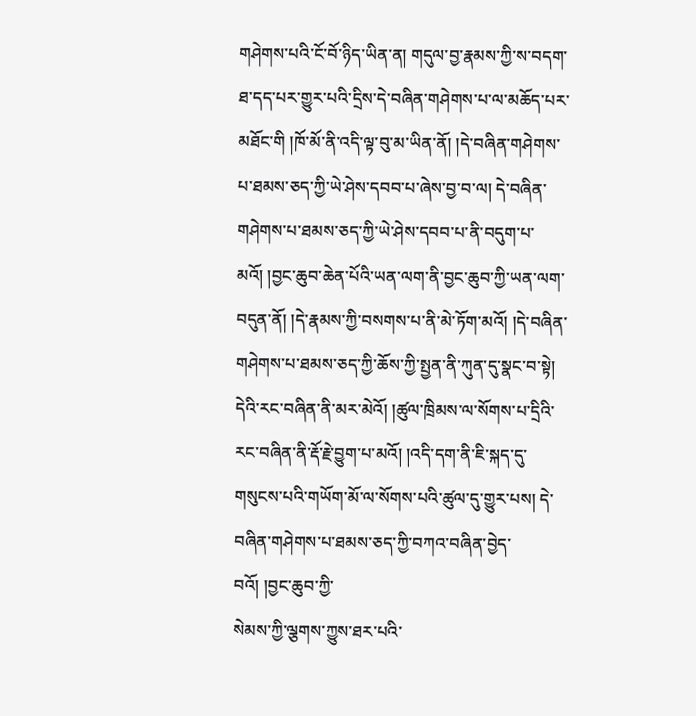གཤེགས་པའི་ངོ་བོ་ཉིད་ཡིན་ན། གདུལ་བྱ་རྣམས་ཀྱི་ས་བདག་ཐ་དད་པར་གྱུར་པའི་དྲིས་དེ་བཞིན་གཤེགས་པ་ལ་མཆོད་པར་མཐོང་གི །ཁོ་མོ་ནི་འདི་ལྟ་བུ་མ་ཡིན་ནོ། །དེ་བཞིན་གཤེགས་པ་ཐམས་ཅད་ཀྱི་ཡེ་ཤེས་དབབ་པ་ཞེས་བྱ་བ་ལ། དེ་བཞིན་གཤེགས་པ་ཐམས་ཅད་ཀྱི་ཡེ་ཤེས་དབབ་པ་ནི་བདུག་པ་མའོ། །བྱང་ཆུབ་ཆེན་པོའི་ཡན་ལག་ནི་བྱང་ཆུབ་ཀྱི་ཡན་ལག་བདུན་ནོ། །དེ་རྣམས་ཀྱི་བསགས་པ་ནི་མེ་ཏོག་མའོ། །དེ་བཞིན་གཤེགས་པ་ཐམས་ཅད་ཀྱི་ཆོས་ཀྱི་སྤྱན་ནི་ཀུན་དུ་སྣང་བ་སྟེ། དེའི་རང་བཞིན་ནི་མར་མེའོ། །ཚུལ་ཁྲིམས་ལ་སོགས་པ་དྲིའི་རང་བཞིན་ནི་རྡོ་རྗེ་བྱུག་པ་མའོ། །འདི་དག་ནི་ཇི་སྐད་དུ་གསུངས་པའི་གཡོག་མོ་ལ་སོགས་པའི་ཚུལ་དུ་གྱུར་པས། དེ་བཞིན་གཤེགས་པ་ཐམས་ཅད་ཀྱི་བཀའ་བཞིན་བྱེད་བའོ། །བྱང་ཆུབ་ཀྱི་
སེམས་ཀྱི་ལྕགས་ཀྱུས་ཐར་པའི་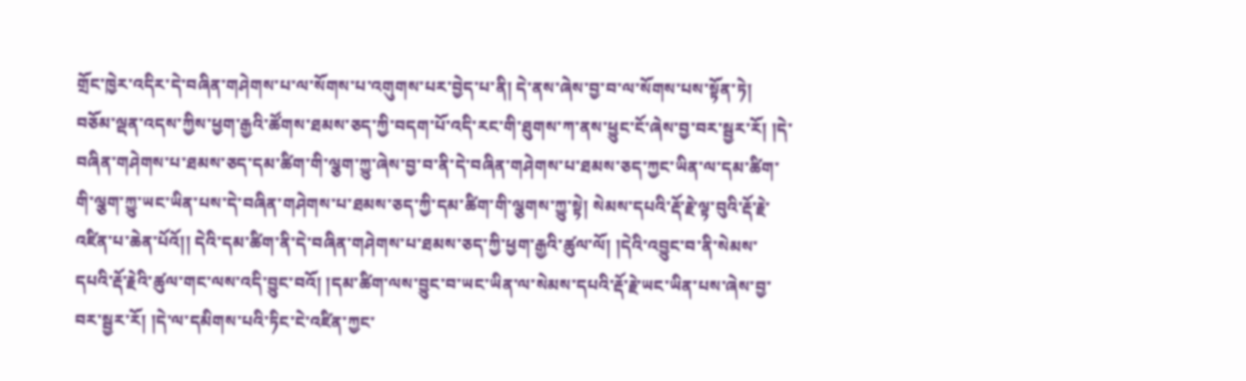གྲོང་ཁྱེར་འདིར་དེ་བཞིན་གཤེགས་པ་ལ་སོགས་པ་འགུགས་པར་བྱེད་པ་ནི། དེ་ནས་ཞེས་བྱ་བ་ལ་སོགས་པས་སྟོན་ཏེ། བཅོམ་ལྡན་འདས་ཀྱིས་ཕྱག་རྒྱའི་ཚོགས་ཐམས་ཅད་ཀྱི་བདག་པོ་འདི་རང་གི་ཐུགས་ཀ་ནས་ཕྱུང་ངོ་ཞེས་བྱ་བར་སྦྱར་རོ། །དེ་བཞིན་གཤེགས་པ་ཐམས་ཅད་དམ་ཚིག་གི་ལྕག་ཀྱུ་ཞེས་བྱ་བ་ནི་དེ་བཞིན་གཤེགས་པ་ཐམས་ཅད་ཀྱང་ཡིན་ལ་དམ་ཚིག་གི་ལྕག་ཀྱུ་ཡང་ཡིན་པས་དེ་བཞིན་གཤེགས་པ་ཐམས་ཅད་ཀྱི་དམ་ཚིག་གི་ལྕགས་ཀྱུ་སྟེ། སེམས་དཔའི་རྡོ་རྗེ་ལྟ་བུའི་རྡོ་རྗེ་འཛིན་པ་ཆེན་པོའོ།། དེའི་དམ་ཚིག་ནི་དེ་བཞིན་གཤེགས་པ་ཐམས་ཅད་ཀྱི་ཕྱག་རྒྱའི་ཚུལ་ལོ། །དེའི་འབྱུང་བ་ནི་སེམས་དཔའི་རྡོ་རྗེའི་ཚུལ་གང་ལས་འདི་བྱུང་བའོ། །དམ་ཚིག་ལས་བྱུང་བ་ཡང་ཡིན་ལ་སེམས་དཔའི་རྡོ་རྗེ་ཡང་ཡིན་པས་ཞེས་བྱ་བར་སྦྱར་རོ། །དེ་ལ་དམིགས་པའི་ཏིང་ངེ་འཛིན་ཀྱང་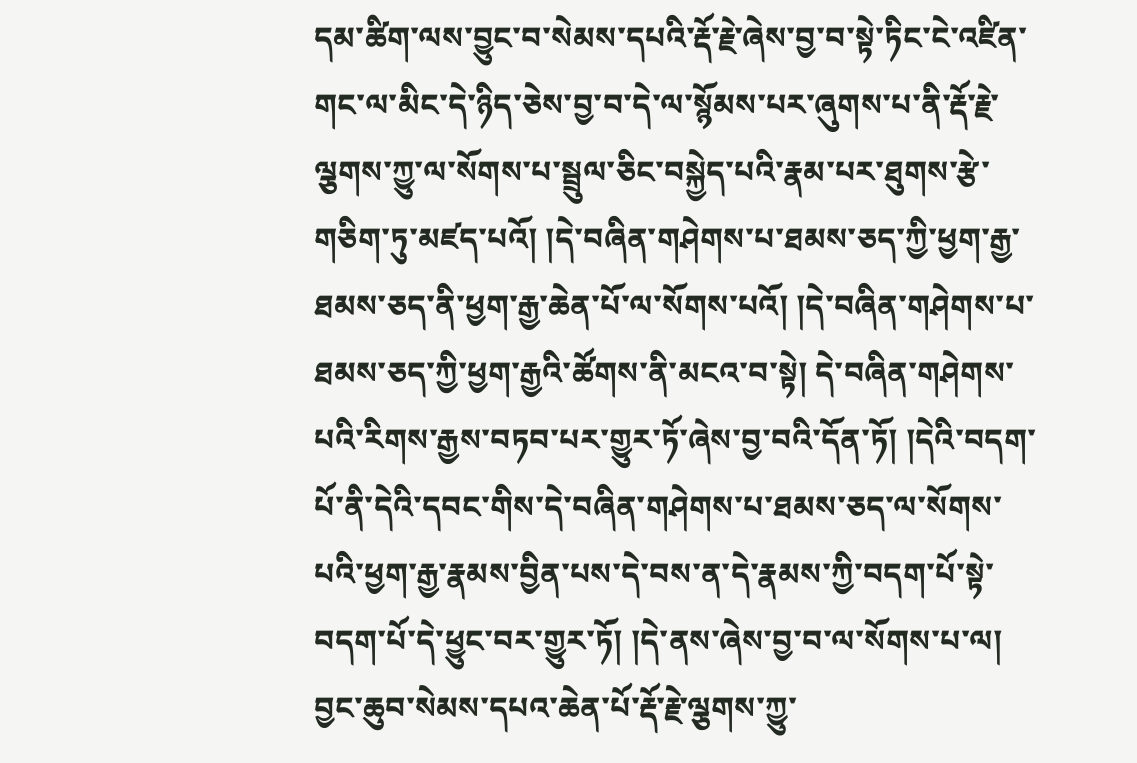དམ་ཚིག་ལས་བྱུང་བ་སེམས་དཔའི་རྡོ་རྗེ་ཞེས་བྱ་བ་སྟེ་ཏིང་ངེ་འཛིན་གང་ལ་མིང་དེ་ཉིད་ཅེས་བྱ་བ་དེ་ལ་སྙོམས་པར་ཞུགས་པ་ནི་རྡོ་རྗེ་ལྕགས་ཀྱུ་ལ་སོགས་པ་སྦྲུལ་ཅིང་བསྐྱེད་པའི་རྣམ་པར་ཐུགས་རྩེ་གཅིག་ཏུ་མཛད་པའོ། །དེ་བཞིན་གཤེགས་པ་ཐམས་ཅད་ཀྱི་ཕྱག་རྒྱ་ཐམས་ཅད་ནི་ཕྱག་རྒྱ་ཆེན་པོ་ལ་སོགས་པའོ། །དེ་བཞིན་གཤེགས་པ་ཐམས་ཅད་ཀྱི་ཕྱག་རྒྱའི་ཚོགས་ནི་མངའ་བ་སྟེ། དེ་བཞིན་གཤེགས་པའི་རིགས་རྒྱས་བཏབ་པར་གྱུར་ཏོ་ཞེས་བྱ་བའི་དོན་ཏོ། །དེའི་བདག་པོ་ནི་དེའི་དབང་གིས་དེ་བཞིན་གཤེགས་པ་ཐམས་ཅད་ལ་སོགས་པའི་ཕྱག་རྒྱ་རྣམས་བྱིན་པས་དེ་བས་ན་དེ་རྣམས་ཀྱི་བདག་པོ་སྟེ་བདག་པོ་དེ་ཕྱུང་བར་གྱུར་ཏོ། །དེ་ནས་ཞེས་བྱ་བ་ལ་སོགས་པ་ལ། བྱང་ཆུབ་སེམས་དཔའ་ཆེན་པོ་རྡོ་རྗེ་ལྕགས་ཀྱུ་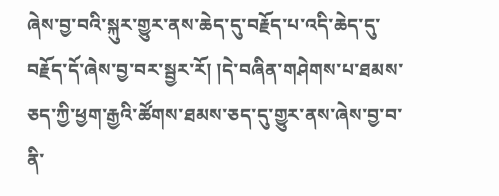ཞེས་བྱ་བའི་སྐུར་གྱུར་ནས་ཆེད་དུ་བརྗོད་པ་འདི་ཆེད་དུ་བརྗོད་དོ་ཞེས་བྱ་བར་སྦྱར་རོ། །དེ་བཞིན་གཤེགས་པ་ཐམས་ཅད་ཀྱི་ཕྱག་རྒྱའི་ཚོགས་ཐམས་ཅད་དུ་གྱུར་ནས་ཞེས་བྱ་བ་ནི་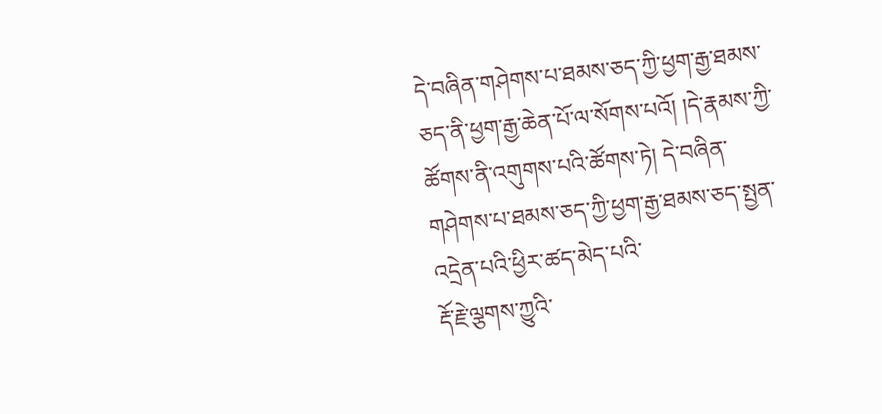དེ་བཞིན་གཤེགས་པ་ཐམས་ཅད་ཀྱི་ཕྱག་རྒྱ་ཐམས་ཅད་ནི་ཕྱག་རྒྱ་ཆེན་པོ་ལ་སོགས་པའོ། །དེ་རྣམས་ཀྱི་ཚོགས་ནི་འགུགས་པའི་ཚོགས་ཏེ། དེ་བཞིན་གཤེགས་པ་ཐམས་ཅད་ཀྱི་ཕྱག་རྒྱ་ཐམས་ཅད་སྤྱན་འདྲེན་པའི་ཕྱིར་ཚད་མེད་པའི་
རྡོ་རྗེ་ལྕགས་ཀྱུའི་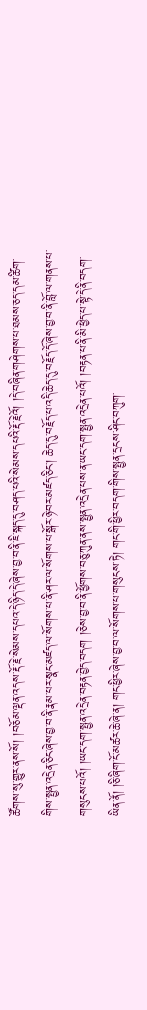ཚོགས་སུ་གྱུར་ནས་སོ། །བཅོམ་ལྡན་འདས་རྡོ་རྗེ་སེམས་དཔའ་དེ་ཉིད་དེ་ཞེས་བྱ་བ་ནི་ཇི་སྐད་དུ་བཤད་པའི་སེམས་དཔའི་རྡོ་རྗེའོ། །དེ་བཞིན་གཤེགས་པ་ཐམས་ཅད་དམ་ཚིག་གིས་སྤྱན་འདྲེན་ཅིང་ཞེས་བྱ་བ་ནི་རྣམ་པར་སྣང་མཛད་ལ་སོགས་པ་ནི་ཤར་ལ་སོགས་པ་སྒོར་ཉེ་བར་མཛད་ཅིང་། ཆེད་དུ་བརྗོད་པ་འདི་ཆེད་དུ་བརྗོད་དོ་ཞེས་བྱ་བ་ནི་བློ་ལ་གནས་པ་གསུངས་པའོ། །ཡང་དག་སྤྱན་འདྲེན་བརྟན་བྱེད་བདག །ཅེས་བྱ་བ་ནི་ཕྱོགས་བཅུ་ཀུན་ནས་སྤྱན་འདྲེན་པས་ན་ཡང་དག་སྤྱན་འདྲེན་པའོ། །བརྟན་པ་ནི་མི་ཕྱེད་པ་སྟེ་དེ་ནི་བདག་ཡིན་ནོ། །ཅི་ཞིག་ངོ་མཚར་ཆེ་ཞེ་ན། གང་ཕྱིར་ཞེས་བྱ་བ་ལ་སོགས་པ་གསུངས་ཏེ། གང་གི་ཕྱིར་བདག་གིས་སྤྱན་དྲངས་ཤིང་བཀུག་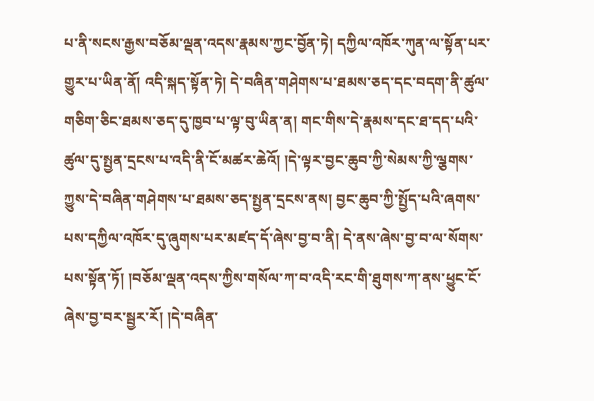པ་ནི་སངས་རྒྱས་བཅོམ་ལྡན་འདས་རྣམས་ཀྱང་བྱོན་ཏེ། དཀྱིལ་འཁོར་ཀུན་ལ་སྟོན་པར་གྱུར་པ་ཡིན་ནོ། འདི་སྐད་སྟོན་ཏེ། དེ་བཞིན་གཤེགས་པ་ཐམས་ཅད་དང་བདག་ནི་ཚུལ་གཅིག་ཅིང་ཐམས་ཅད་དུ་ཁྱབ་པ་ལྟ་བུ་ཡིན་ན། གང་གིས་དེ་རྣམས་དང་ཐ་དད་པའི་ཚུལ་དུ་སྤྱན་དྲངས་པ་འདི་ནི་ངོ་མཚར་ཆེའོ། །དེ་ལྟར་བྱང་ཆུབ་ཀྱི་སེམས་ཀྱི་ལྕགས་ཀྱུས་དེ་བཞིན་གཤེགས་པ་ཐམས་ཅད་སྤྱན་དྲངས་ནས། བྱང་ཆུབ་ཀྱི་སྤྱོད་པའི་ཞགས་པས་དཀྱིལ་འཁོར་དུ་ཞུགས་པར་མཛད་དོ་ཞེས་བྱ་བ་ནི། དེ་ནས་ཞེས་བྱ་བ་ལ་སོགས་པས་སྟོན་ཏོ། །བཅོམ་ལྡན་འདས་ཀྱིས་གསོལ་ཀ་བ་འདི་རང་གི་ཐུགས་ཀ་ནས་ཕྱུང་ངོ་ཞེས་བྱ་བར་སྦྱར་རོ། །དེ་བཞིན་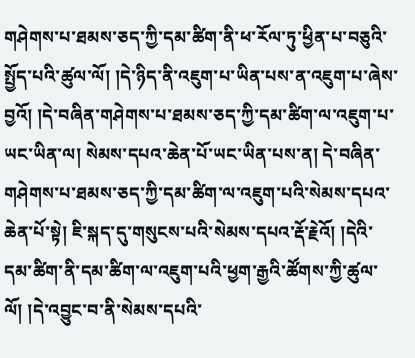གཤེགས་པ་ཐམས་ཅད་ཀྱི་དམ་ཚིག་ནི་ཕ་རོལ་ཏུ་ཕྱིན་པ་བཅུའི་སྤྱོད་པའི་ཚུལ་ལོ། །དེ་ཉིད་ནི་འཇུག་པ་ཡིན་པས་ན་འཇུག་པ་ཞེས་བྱའོ། །དེ་བཞིན་གཤེགས་པ་ཐམས་ཅད་ཀྱི་དམ་ཚིག་ལ་འཇུག་པ་ཡང་ཡིན་ལ། སེམས་དཔའ་ཆེན་པོ་ཡང་ཡིན་པས་ན། དེ་བཞིན་གཤེགས་པ་ཐམས་ཅད་ཀྱི་དམ་ཚིག་ལ་འཇུག་པའི་སེམས་དཔའ་ཆེན་པོ་སྟེ། ཇི་སྐད་དུ་གསུངས་པའི་སེམས་དཔའ་རྡོ་རྗེའོ། །དེའི་དམ་ཚིག་ནི་དམ་ཚིག་ལ་འཇུག་པའི་ཕྱག་རྒྱའི་ཚོགས་ཀྱི་ཚུལ་ལོ། །དེ་འབྱུང་བ་ནི་སེམས་དཔའི་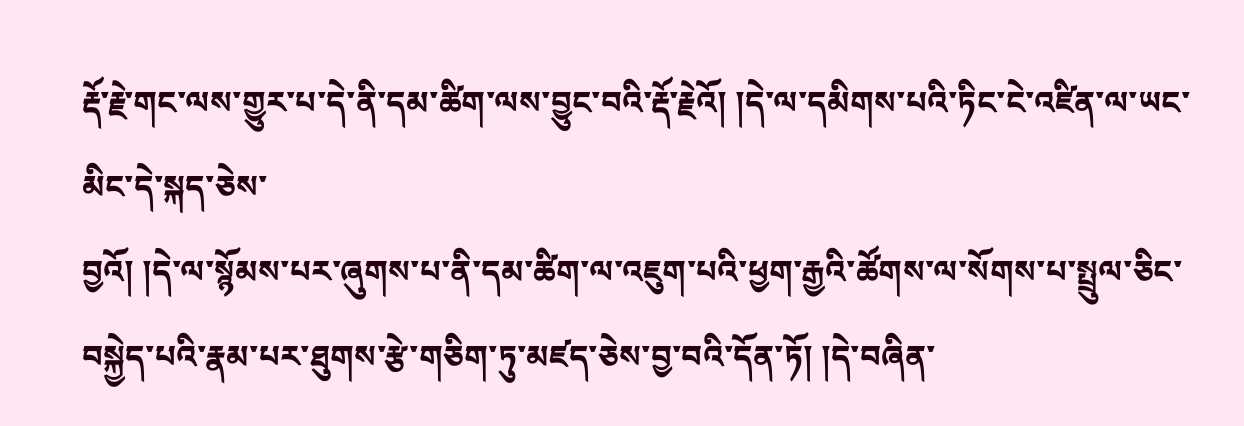རྡོ་རྗེ་གང་ལས་གྱུར་པ་དེ་ནི་དམ་ཚིག་ལས་བྱུང་བའི་རྡོ་རྗེའོ། །དེ་ལ་དམིགས་པའི་ཏིང་ངེ་འཛིན་ལ་ཡང་མིང་དེ་སྐད་ཅེས་
བྱའོ། །དེ་ལ་སྙོམས་པར་ཞུགས་པ་ནི་དམ་ཚིག་ལ་འཇུག་པའི་ཕྱག་རྒྱའི་ཚོགས་ལ་སོགས་པ་སྤྲུལ་ཅིང་བསྐྱེད་པའི་རྣམ་པར་ཐུགས་རྩེ་གཅིག་ཏུ་མཛད་ཅེས་བྱ་བའི་དོན་ཏོ། །དེ་བཞིན་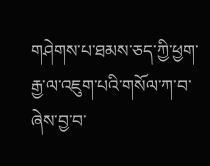གཤེགས་པ་ཐམས་ཅད་ཀྱི་ཕྱག་རྒྱ་ལ་འཇུག་པའི་གསོལ་ཀ་བ་ཞེས་བྱ་བ་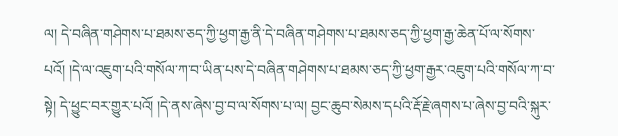ལ། དེ་བཞིན་གཤེགས་པ་ཐམས་ཅད་ཀྱི་ཕྱག་རྒྱ་ནི་དེ་བཞིན་གཤེགས་པ་ཐམས་ཅད་ཀྱི་ཕྱག་རྒྱ་ཆེན་པོ་ལ་སོགས་པའོ། །དེ་ལ་འཇུག་པའི་གསོལ་ཀ་བ་ཡིན་པས་དེ་བཞིན་གཤེགས་པ་ཐམས་ཅད་ཀྱི་ཕྱག་རྒྱར་འཇུག་པའི་གསོལ་ཀ་བ་སྟེ། དེ་ཕྱུང་བར་གྱུར་པའོ། །དེ་ནས་ཞེས་བྱ་བ་ལ་སོགས་པ་ལ། བྱང་ཆུབ་སེམས་དཔའི་རྡོ་རྗེ་ཞགས་པ་ཞེས་བྱ་བའི་སྐུར་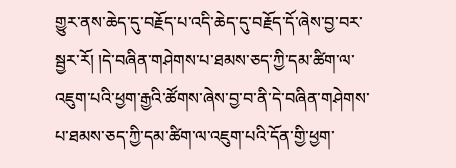གྱུར་ནས་ཆེད་དུ་བརྗོད་པ་འདི་ཆེད་དུ་བརྗོད་དོ་ཞེས་བྱ་བར་སྦྱར་རོ། །དེ་བཞིན་གཤེགས་པ་ཐམས་ཅད་ཀྱི་དམ་ཚིག་ལ་འཇུག་པའི་ཕྱག་རྒྱའི་ཚོགས་ཞེས་བྱ་བ་ནི་དེ་བཞིན་གཤེགས་པ་ཐམས་ཅད་ཀྱི་དམ་ཚིག་ལ་འཇུག་པའི་དོན་གྱི་ཕྱག་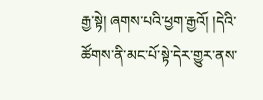རྒྱ་སྟེ། ཞགས་པའི་ཕྱག་རྒྱའོ། །དེའི་ཚོགས་ནི་མང་པོ་སྟེ་དེར་གྱུར་ནས་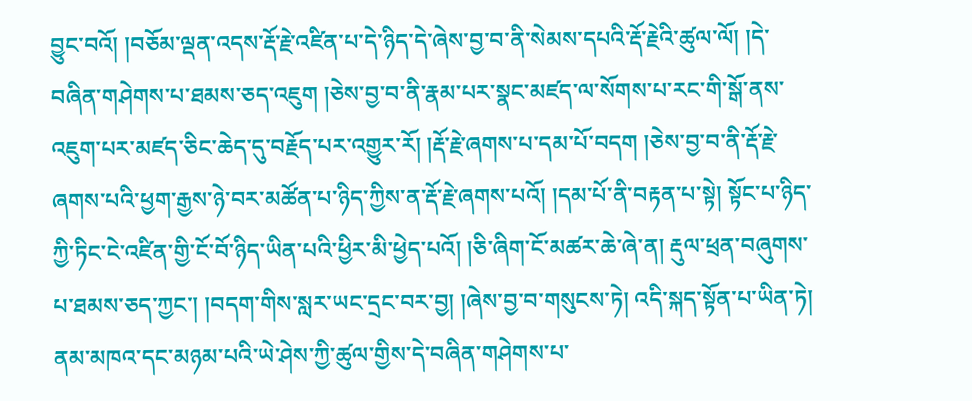བྱུང་བའོ། །བཅོམ་ལྡན་འདས་རྡོ་རྗེ་འཛིན་པ་དེ་ཉིད་དེ་ཞེས་བྱ་བ་ནི་སེམས་དཔའི་རྡོ་རྗེའི་ཚུལ་ལོ། །དེ་བཞིན་གཤེགས་པ་ཐམས་ཅད་འཇུག །ཅེས་བྱ་བ་ནི་རྣམ་པར་སྣང་མཛད་ལ་སོགས་པ་རང་གི་སྒོ་ནས་འཇུག་པར་མཛད་ཅིང་ཆེད་དུ་བརྗོད་པར་འགྱུར་རོ། །རྡོ་རྗེ་ཞགས་པ་དམ་པོ་བདག །ཅེས་བྱ་བ་ནི་རྡོ་རྗེ་ཞགས་པའི་ཕྱག་རྒྱས་ཉེ་བར་མཚོན་པ་ཉིད་ཀྱིས་ན་རྡོ་རྗེ་ཞགས་པའོ། །དམ་པོ་ནི་བརྟན་པ་སྟེ། སྟོང་པ་ཉིད་ཀྱི་ཏིང་ངེ་འཛིན་གྱི་ངོ་བོ་ཉིད་ཡིན་པའི་ཕྱིར་མི་ཕྱེད་པའོ། །ཅི་ཞིག་ངོ་མཚར་ཆེ་ཞེ་ན། རྡུལ་ཕྲན་བཞུགས་པ་ཐམས་ཅད་ཀྱང་། །བདག་གིས་སླར་ཡང་དྲང་བར་བྱ། །ཞེས་བྱ་བ་གསུངས་ཏེ། འདི་སྐད་སྟོན་པ་ཡིན་ཏེ། ནམ་མཁའ་དང་མཉམ་པའི་ཡེ་ཤེས་ཀྱི་ཚུལ་གྱིས་དེ་བཞིན་གཤེགས་པ་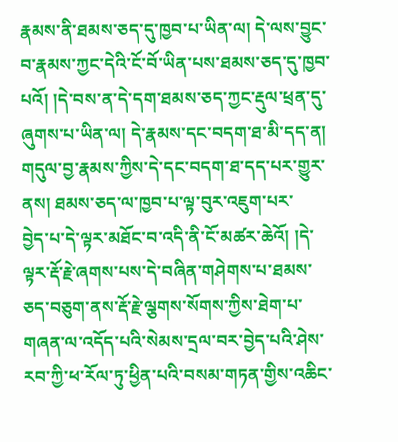རྣམས་ནི་ཐམས་ཅད་དུ་ཁྱབ་པ་ཡིན་ལ། དེ་ལས་བྱུང་བ་རྣམས་ཀྱང་དེའི་ངོ་བོ་ཡིན་པས་ཐམས་ཅད་དུ་ཁྱབ་པའོ། །དེ་བས་ན་དེ་དག་ཐམས་ཅད་ཀྱང་རྡུལ་ཕྲན་དུ་ཞུགས་པ་ཡིན་ལ། དེ་རྣམས་དང་བདག་ཐ་མི་དད་ན། གདུལ་བྱ་རྣམས་ཀྱིས་དེ་དང་བདག་ཐ་དད་པར་གྱུར་ནས། ཐམས་ཅད་ལ་ཁྱབ་པ་ལྟ་བུར་འཇུག་པར་
བྱེད་པ་དེ་ལྟར་མཐོང་བ་འདི་ནི་ངོ་མཚར་ཆེའོ། །དེ་ལྟར་རྡོ་རྗེ་ཞགས་པས་དེ་བཞིན་གཤེགས་པ་ཐམས་ཅད་བཅུག་ནས་རྡོ་རྗེ་ལྕགས་སོགས་ཀྱིས་ཐེག་པ་གཞན་ལ་འདོད་པའི་སེམས་དྲལ་བར་བྱེད་པའི་ཤེས་རབ་ཀྱི་ཕ་རོལ་ཏུ་ཕྱིན་པའི་བསམ་གཏན་གྱིས་འཆིང་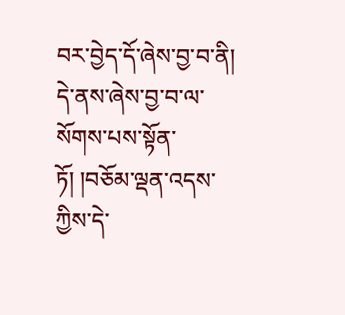བར་བྱེད་དོ་ཞེས་བྱ་བ་ནི། དེ་ནས་ཞེས་བྱ་བ་ལ་སོགས་པས་སྟོན་ཏོ། །བཅོམ་ལྡན་འདས་ཀྱིས་དེ་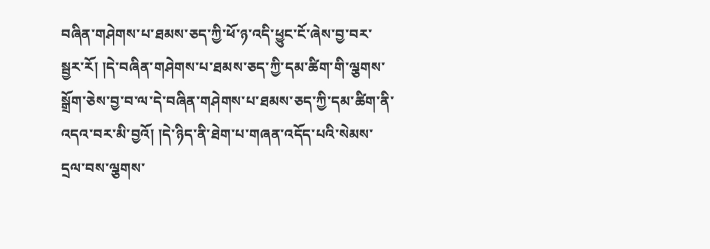བཞིན་གཤེགས་པ་ཐམས་ཅད་ཀྱི་ཕོ་ཉ་འདི་ཕྱུང་ངོ་ཞེས་བྱ་བར་སྦྱར་རོ། །དེ་བཞིན་གཤེགས་པ་ཐམས་ཅད་ཀྱི་དམ་ཚིག་གི་ལྕགས་སྒྲོག་ཅེས་བྱ་བ་ལ་དེ་བཞིན་གཤེགས་པ་ཐམས་ཅད་ཀྱི་དམ་ཚིག་ནི་འདའ་བར་མི་བྱའོ། །དེ་ཉིད་ནི་ཐེག་པ་གཞན་འདོད་པའི་སེམས་དྲལ་བས་ལྕགས་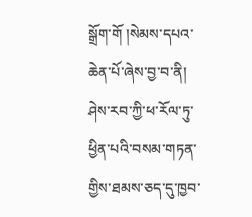སྒྲོག་གོ །སེམས་དཔའ་ཆེན་པོ་ཞེས་བྱ་བ་ནི། ཤེས་རབ་ཀྱི་ཕ་རོལ་ཏུ་ཕྱིན་པའི་བསམ་གཏན་གྱིས་ཐམས་ཅད་དུ་ཁྱབ་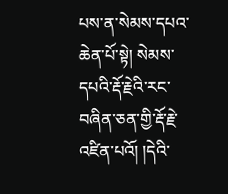པས་ན་སེམས་དཔའ་ཆེན་པོ་སྟེ། སེམས་དཔའི་རྡོ་རྗེའི་རང་བཞིན་ཅན་གྱི་རྡོ་རྗེ་འཛིན་པའོ། །དེའི་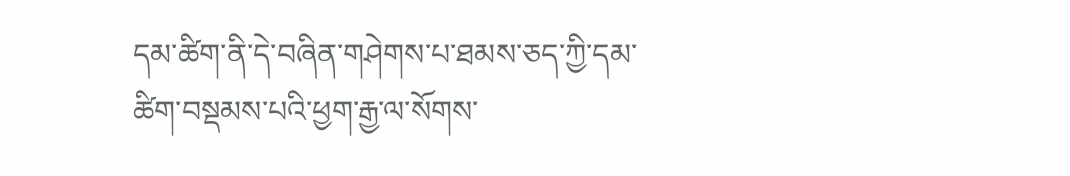དམ་ཚིག་ནི་དེ་བཞིན་གཤེགས་པ་ཐམས་ཅད་ཀྱི་དམ་ཚིག་བསྡམས་པའི་ཕྱག་རྒྱ་ལ་སོགས་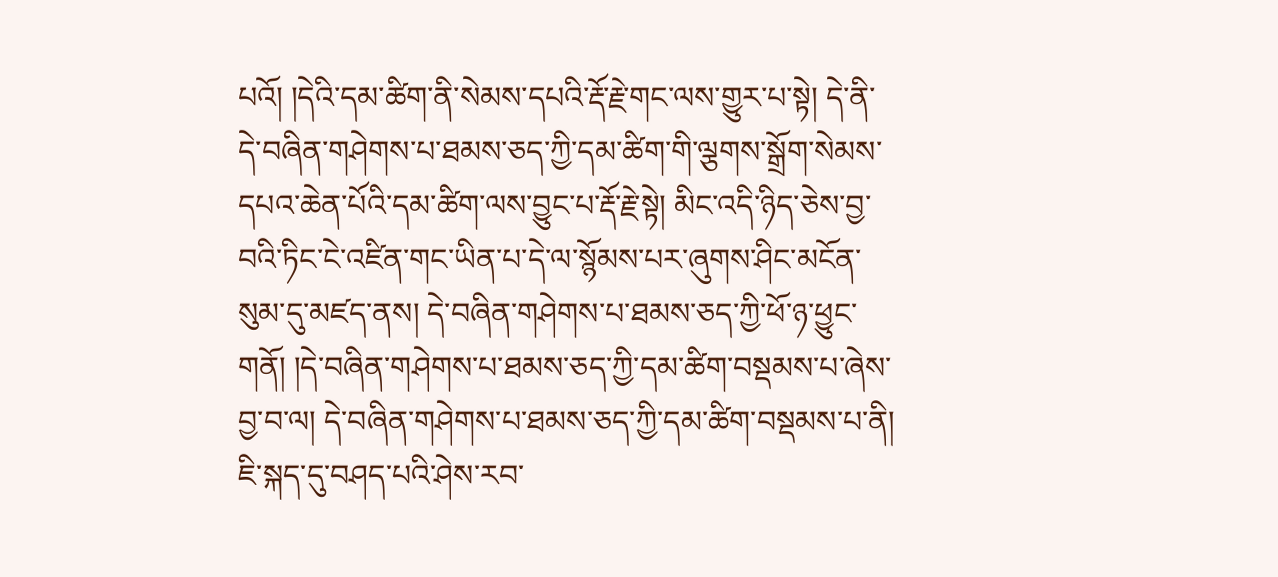པའོ། །དེའི་དམ་ཚིག་ནི་སེམས་དཔའི་རྡོ་རྗེ་གང་ལས་གྱུར་པ་སྟེ། དེ་ནི་དེ་བཞིན་གཤེགས་པ་ཐམས་ཅད་ཀྱི་དམ་ཚིག་གི་ལྕགས་སྒྲོག་སེམས་དཔའ་ཆེན་པོའི་དམ་ཚིག་ལས་བྱུང་པ་རྡོ་རྗེ་སྟེ། མིང་འདི་ཉིད་ཅེས་བྱ་བའི་ཏིང་ངེ་འཛིན་གང་ཡིན་པ་དེ་ལ་སྙོམས་པར་ཞུགས་ཤིང་མངོན་སུམ་དུ་མཛད་ནས། དེ་བཞིན་གཤེགས་པ་ཐམས་ཅད་ཀྱི་ཕོ་ཉ་ཕྱུང་གནོ། །དེ་བཞིན་གཤེགས་པ་ཐམས་ཅད་ཀྱི་དམ་ཚིག་བསྡམས་པ་ཞེས་བྱ་བ་ལ། དེ་བཞིན་གཤེགས་པ་ཐམས་ཅད་ཀྱི་དམ་ཚིག་བསྡམས་པ་ནི། ཇི་སྐད་དུ་བཤད་པའི་ཤེས་རབ་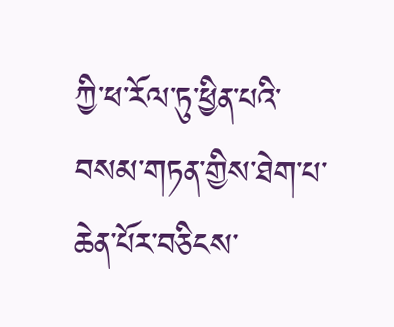ཀྱི་ཕ་རོལ་ཏུ་ཕྱིན་པའི་བསམ་གཏན་གྱིས་ཐེག་པ་ཆེན་པོར་བཅིངས་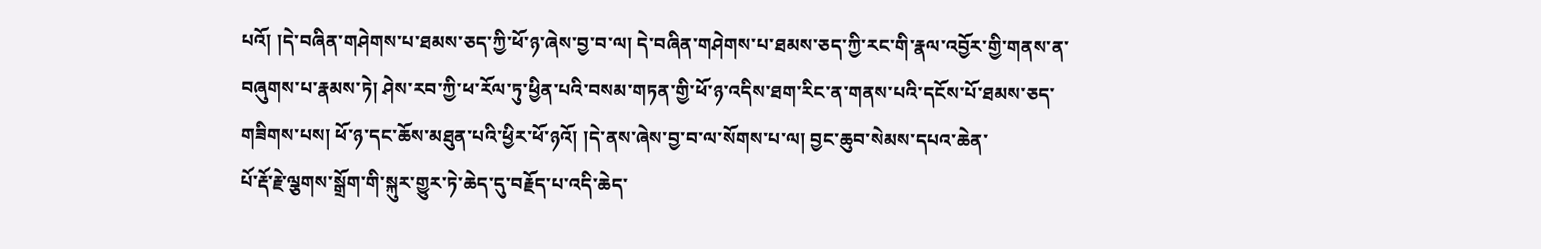པའོ། །དེ་བཞིན་གཤེགས་པ་ཐམས་ཅད་ཀྱི་ཕོ་ཉ་ཞེས་བྱ་བ་ལ། དེ་བཞིན་གཤེགས་པ་ཐམས་ཅད་ཀྱི་རང་གི་རྣལ་འབྱོར་གྱི་གནས་ན་བཞུགས་པ་རྣམས་ཏེ། ཤེས་རབ་ཀྱི་ཕ་རོལ་ཏུ་ཕྱིན་པའི་བསམ་གཏན་གྱི་ཕོ་ཉ་འདིས་ཐག་རིང་ན་གནས་པའི་དངོས་པོ་ཐམས་ཅད་གཟིགས་པས། ཕོ་ཉ་དང་ཆོས་མཐུན་པའི་ཕྱིར་ཕོ་ཉའོ། །དེ་ནས་ཞེས་བྱ་བ་ལ་སོགས་པ་ལ། བྱང་ཆུབ་སེམས་དཔའ་ཆེན་
པོ་རྡོ་རྗེ་ལྕགས་སྒྲོག་གི་སྐུར་གྱུར་ཏེ་ཆེད་དུ་བརྗོད་པ་འདི་ཆེད་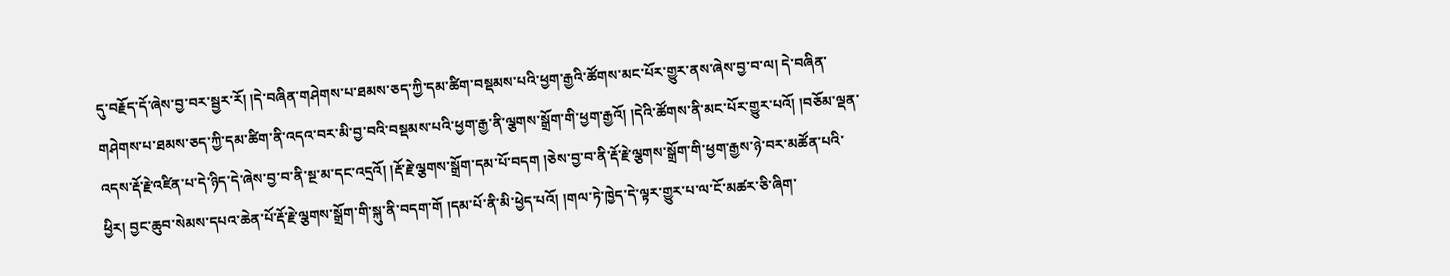དུ་བརྗོད་དོ་ཞེས་བྱ་བར་སྦྱར་རོ། །དེ་བཞིན་གཤེགས་པ་ཐམས་ཅད་ཀྱི་དམ་ཚིག་བསྡམས་པའི་ཕྱག་རྒྱའི་ཚོགས་མང་པོར་གྱུར་ནས་ཞེས་བྱ་བ་ལ། དེ་བཞིན་གཤེགས་པ་ཐམས་ཅད་ཀྱི་དམ་ཚིག་ནི་འདའ་བར་མི་བྱ་བའི་བསྡམས་པའི་ཕྱག་རྒྱ་ནི་ལྕགས་སྒྲོག་གི་ཕྱག་རྒྱའོ། །དེའི་ཚོགས་ནི་མང་པོར་གྱུར་པའོ། །བཅོམ་ལྡན་འདས་རྡོ་རྗེ་འཛིན་པ་དེ་ཉིད་དེ་ཞེས་བྱ་བ་ནི་སྔ་མ་དང་འདྲའོ། །རྡོ་རྗེ་ལྕགས་སྒྲོག་དམ་པོ་བདག །ཅེས་བྱ་བ་ནི་རྡོ་རྗེ་ལྕགས་སྒྲོག་གི་ཕྱག་རྒྱས་ཉེ་བར་མཚོན་པའི་ཕྱིར། བྱང་ཆུབ་སེམས་དཔའ་ཆེན་པོ་རྡོ་རྗེ་ལྕགས་སྒྲོག་གི་སྐུ་ནི་བདག་གོ །དམ་པོ་ནི་མི་ཕྱེད་པའོ། །གལ་ཏེ་ཁྱེད་དེ་ལྟར་གྱུར་པ་ལ་ངོ་མཚར་ཅི་ཞིག་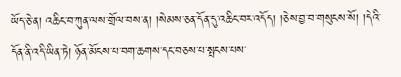ཡོད་ཅེ་ན། འཆིང་བ་ཀུན་ལས་གྲོལ་བས་ན། །སེམས་ཅན་དོན་དུ་འཆིང་བར་འདོད། །ཅེས་བྱ་བ་གསུངས་སོ། །དེའི་དོན་ནི་འདི་ཡིན་ཏེ། ཉོན་མོངས་པ་བག་ཆགས་དང་བཅས་པ་སྤངས་པས་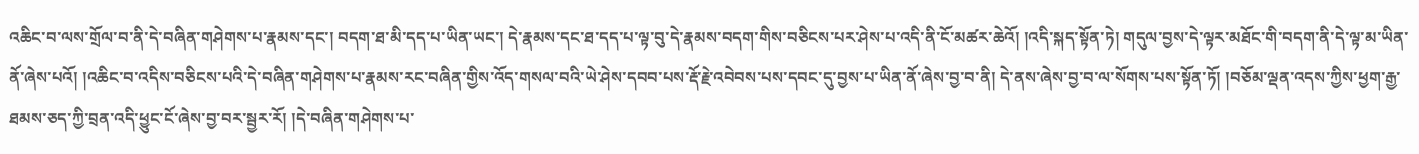འཆིང་བ་ལས་གྲོལ་བ་ནི་དེ་བཞིན་གཤེགས་པ་རྣམས་དང་། བདག་ཐ་མི་དད་པ་ཡིན་ཡང་། དེ་རྣམས་དང་ཐ་དད་པ་ལྟ་བུ་དེ་རྣམས་བདག་གིས་བཅིངས་པར་ཤེས་པ་འདི་ནི་ངོ་མཚར་ཆེའོ། །འདི་སྐད་སྟོན་ཏེ། གདུལ་བྱས་དེ་ལྟར་མཐོང་གི་བདག་ནི་དེ་ལྟ་མ་ཡིན་ནོ་ཞེས་པའོ། །འཆིང་བ་འདིས་བཅིངས་པའི་དེ་བཞིན་གཤེགས་པ་རྣམས་རང་བཞིན་གྱིས་འོད་གསལ་བའི་ཡེ་ཤེས་དབབ་པས་རྡོ་རྗེ་འབེབས་པས་དབང་དུ་བྱས་པ་ཡིན་ནོ་ཞེས་བྱ་བ་ནི། དེ་ནས་ཞེས་བྱ་བ་ལ་སོགས་པས་སྟོན་ཏོ། །བཅོམ་ལྡན་འདས་ཀྱིས་ཕྱག་རྒྱ་ཐམས་ཅད་ཀྱི་བྲན་འདི་ཕྱུང་ངོ་ཞེས་བྱ་བར་སྦྱར་རོ། །དེ་བཞིན་གཤེགས་པ་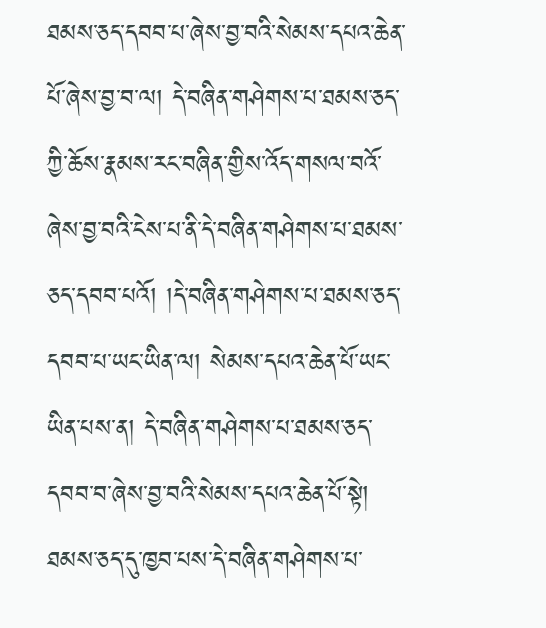ཐམས་ཅད་དབབ་པ་ཞེས་བྱ་བའི་སེམས་དཔའ་ཆེན་པོ་ཞེས་བྱ་བ་ལ། དེ་བཞིན་གཤེགས་པ་ཐམས་ཅད་ཀྱི་ཆོས་རྣམས་རང་བཞིན་གྱིས་འོད་གསལ་བའོ་ཞེས་བྱ་བའི་ངེས་པ་ནི་དེ་བཞིན་གཤེགས་པ་ཐམས་ཅད་དབབ་པའོ། །དེ་བཞིན་གཤེགས་པ་ཐམས་ཅད་དབབ་པ་ཡང་ཡིན་ལ། སེམས་དཔའ་ཆེན་པོ་ཡང་ཡིན་པས་ན། དེ་བཞིན་གཤེགས་པ་ཐམས་ཅད་དབབ་བ་ཞེས་བྱ་བའི་སེམས་དཔའ་ཆེན་པོ་སྟེ། ཐམས་ཅད་དུ་ཁྱབ་པས་དེ་བཞིན་གཤེགས་པ་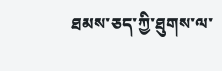ཐམས་ཅད་ཀྱི་ཐུགས་ལ་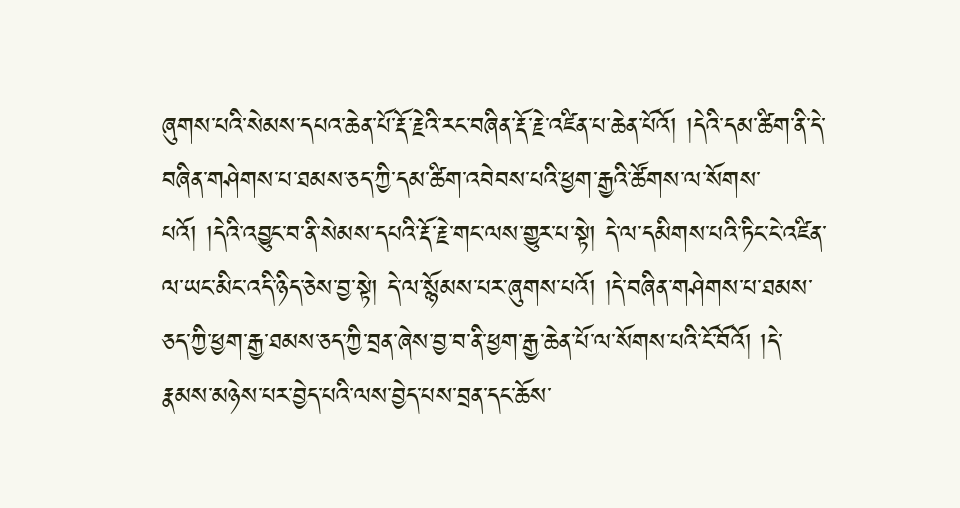ཞུགས་པའི་སེམས་དཔའ་ཆེན་པོ་རྡོ་རྗེའི་རང་བཞིན་རྡོ་རྗེ་འཛིན་པ་ཆེན་པོའོ། །དེའི་དམ་ཚིག་ནི་དེ་བཞིན་གཤེགས་པ་ཐམས་ཅད་ཀྱི་དམ་ཚིག་འབེབས་པའི་ཕྱག་རྒྱའི་ཚོགས་ལ་སོགས་པའོ། །དེའི་འབྱུང་བ་ནི་སེམས་དཔའི་རྡོ་རྗེ་གང་ལས་གྱུར་པ་སྟེ། དེ་ལ་དམིགས་པའི་ཏིང་ངེ་འཛིན་ལ་ཡང་མིང་འདི་ཉིད་ཅེས་བྱ་སྟེ། དེ་ལ་སྙོམས་པར་ཞུགས་པའོ། །དེ་བཞིན་གཤེགས་པ་ཐམས་ཅད་ཀྱི་ཕྱག་རྒྱ་ཐམས་ཅད་ཀྱི་བྲན་ཞེས་བྱ་བ་ནི་ཕྱག་རྒྱ་ཆེན་པོ་ལ་སོགས་པའི་ངོ་བོའོ། །དེ་རྣམས་མཉེས་པར་བྱེད་པའི་ལས་བྱེད་པས་བྲན་དང་ཆོས་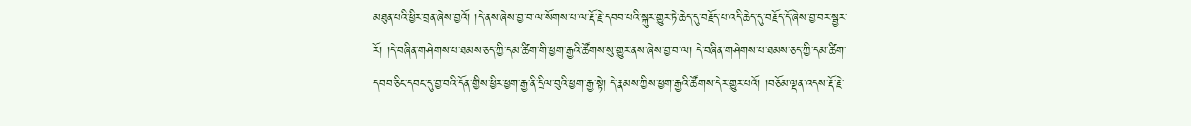མཐུན་པའི་ཕྱིར་བྲན་ཞེས་བྱའོ། །དེ་ནས་ཞེས་བྱ་བ་ལ་སོགས་པ་ལ་རྡོ་རྗེ་དབབ་པའི་སྐུར་གྱུར་ཏེ་ཆེད་དུ་བརྗོད་པ་འདི་ཆེད་དུ་བརྗོད་དོ་ཞེས་བྱ་བར་སྦྱར་རོ། །དེ་བཞིན་གཤེགས་པ་ཐམས་ཅད་ཀྱི་དམ་ཚིག་གི་ཕྱག་རྒྱའི་ཚོགས་སུ་གྱུར་ནས་ཞེས་བྱ་བ་ལ། དེ་བཞིན་གཤེགས་པ་ཐམས་ཅད་ཀྱི་དམ་ཚིག་དབབ་ཅིང་དབང་དུ་བྱ་བའི་དོན་གྱིས་ཕྱིར་ཕྱག་རྒྱ་ནི་དྲིལ་བུའི་ཕྱག་རྒྱ་སྟེ། དེ་རྣམས་ཀྱིས་ཕྱག་རྒྱའི་ཚོགས་དེར་གྱུར་པའོ། །བཅོམ་ལྡན་འདས་རྡོ་རྗེ་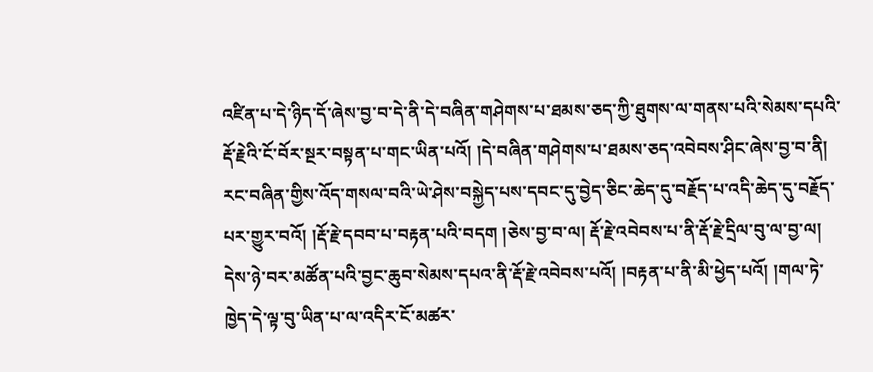འཛིན་པ་དེ་ཉིད་དོ་ཞེས་བྱ་བ་དེ་ནི་དེ་བཞིན་གཤེགས་པ་ཐམས་ཅད་ཀྱི་ཐུགས་ལ་གནས་པའི་སེམས་དཔའི་རྡོ་རྗེའི་ངོ་བོར་སྔར་བསྟན་པ་གང་ཡིན་པའོ། །དེ་བཞིན་གཤེགས་པ་ཐམས་ཅད་འབེབས་ཤིང་ཞེས་བྱ་བ་ནི། རང་བཞིན་གྱིས་འོད་གསལ་བའི་ཡེ་ཤེས་བསྐྱེད་པས་དབང་དུ་བྱེད་ཅིང་ཆེད་དུ་བརྗོད་པ་འདི་ཆེད་དུ་བརྗོད་པར་གྱུར་བའོ། །རྡོ་རྗེ་དབབ་པ་བརྟན་པའི་བདག །ཅེས་བྱ་བ་ལ། རྡོ་རྗེ་འབེབས་པ་ནི་རྡོ་རྗེ་དྲིལ་བུ་ལ་བྱ་ལ། དེས་ཉེ་བར་མཚོན་པའི་བྱང་ཆུབ་སེམས་དཔའ་ནི་རྡོ་རྗེ་འབེབས་པའོ། །བརྟན་པ་ནི་མི་ཕྱེད་པའོ། །གལ་ཏེ་ཁྱེད་དེ་ལྟ་བུ་ཡིན་པ་ལ་འདིར་ངོ་མཚར་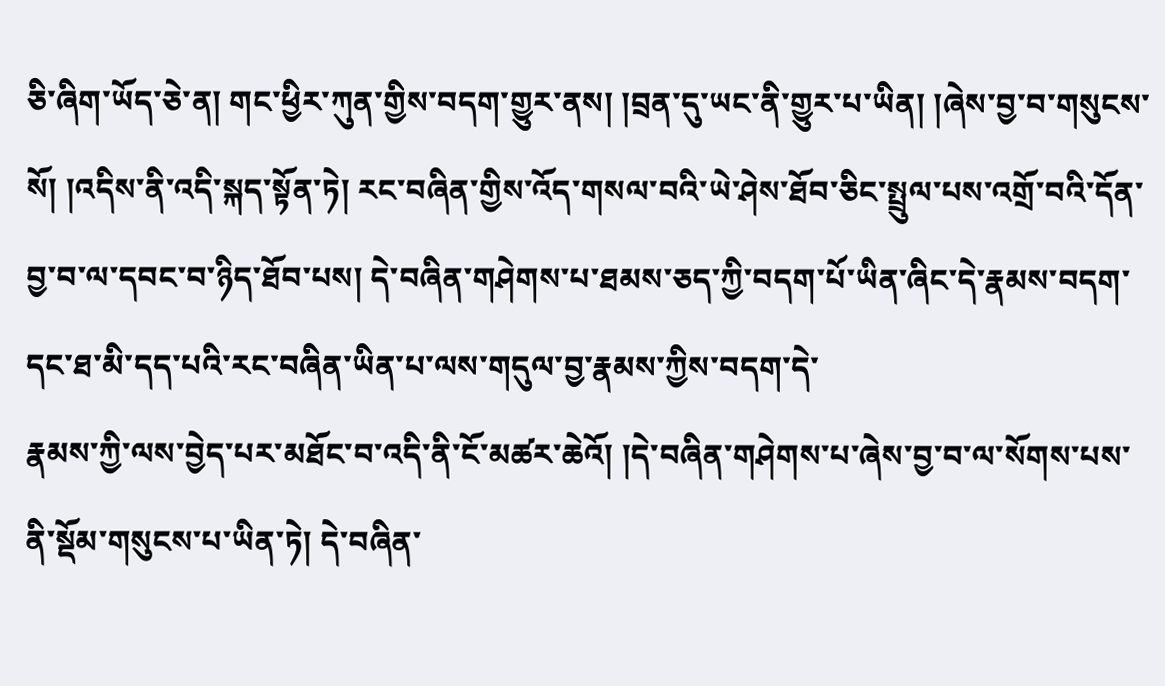ཅི་ཞིག་ཡོད་ཅེ་ན། གང་ཕྱིར་ཀུན་གྱིས་བདག་གྱུར་ནས། །བྲན་དུ་ཡང་ནི་གྱུར་པ་ཡིན། །ཞེས་བྱ་བ་གསུངས་སོ། །འདིས་ནི་འདི་སྐད་སྟོན་ཏེ། རང་བཞིན་གྱིས་འོད་གསལ་བའི་ཡེ་ཤེས་ཐོབ་ཅིང་སྤྲུལ་པས་འགྲོ་བའི་དོན་བྱ་བ་ལ་དབང་བ་ཉིད་ཐོབ་པས། དེ་བཞིན་གཤེགས་པ་ཐམས་ཅད་ཀྱི་བདག་པོ་ཡིན་ཞིང་དེ་རྣམས་བདག་དང་ཐ་མི་དད་པའི་རང་བཞིན་ཡིན་པ་ལས་གདུལ་བྱ་རྣམས་ཀྱིས་བདག་དེ་
རྣམས་ཀྱི་ལས་བྱེད་པར་མཐོང་བ་འདི་ནི་ངོ་མཚར་ཆེའོ། །དེ་བཞིན་གཤེགས་པ་ཞེས་བྱ་བ་ལ་སོགས་པས་ནི་སྡོམ་གསུངས་པ་ཡིན་ཏེ། དེ་བཞིན་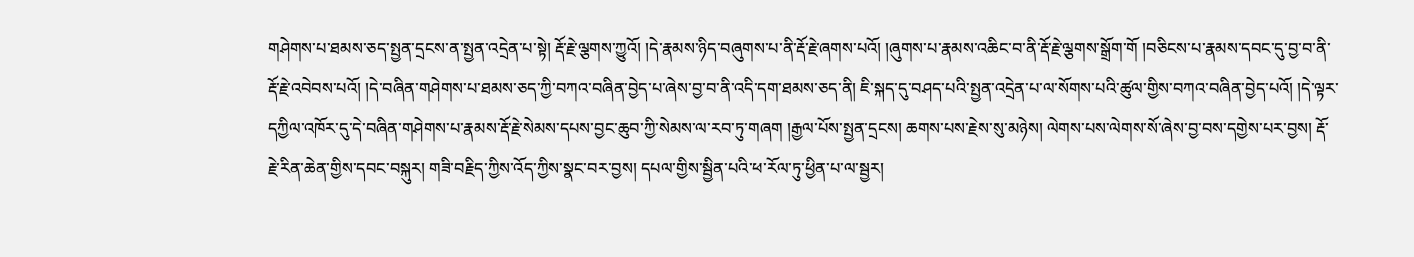གཤེགས་པ་ཐམས་ཅད་སྤྱན་དྲངས་ན་སྤྱན་འདྲེན་པ་སྟེ། རྡོ་རྗེ་ལྕགས་ཀྱུའོ། །དེ་རྣམས་ཉིད་བཞུགས་པ་ནི་རྡོ་རྗེ་ཞགས་པའོ། །ཞུགས་པ་རྣམས་འཆིང་བ་ནི་རྡོ་རྗེ་ལྕགས་སྒྲོག་གོ །བཅིངས་པ་རྣམས་དབང་དུ་བྱ་བ་ནི་རྡོ་རྗེ་འབེབས་པའོ། །དེ་བཞིན་གཤེགས་པ་ཐམས་ཅད་ཀྱི་བཀའ་བཞིན་བྱེད་པ་ཞེས་བྱ་བ་ནི་འདི་དག་ཐམས་ཅད་ནི། ཇི་སྐད་དུ་བཤད་པའི་སྤྱན་འདྲེན་པ་ལ་སོགས་པའི་ཚུལ་གྱིས་བཀའ་བཞིན་བྱེད་པའོ། །དེ་ལྟར་དཀྱིལ་འཁོར་དུ་དེ་བཞིན་གཤེགས་པ་རྣམས་རྡོ་རྗེ་སེམས་དཔས་བྱང་ཆུབ་ཀྱི་སེམས་ལ་རབ་ཏུ་གཞག །རྒྱལ་པོས་སྤྱན་དྲངས། ཆགས་པས་རྗེས་སུ་མཉེས། ལེགས་པས་ལེགས་སོ་ཞེས་བྱ་བས་དགྱེས་པར་བྱས། རྡོ་རྗེ་རིན་ཆེན་གྱིས་དབང་བསྐུར། གཟི་བརྗིད་ཀྱིས་འོད་ཀྱིས་སྣང་བར་བྱས། དཔལ་གྱིས་སྦྱིན་པའི་ཕ་རོལ་ཏུ་ཕྱིན་པ་ལ་སྦྱར།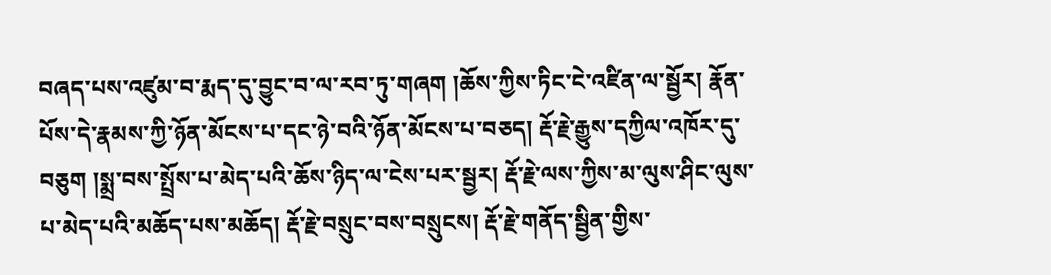བཞད་པས་འཛུམ་བ་རྨད་དུ་བྱུང་བ་ལ་རབ་ཏུ་གཞག །ཆོས་ཀྱིས་ཏིང་ངེ་འཛིན་ལ་སྦྱོར། རྣོན་པོས་དེ་རྣམས་ཀྱི་ཉོན་མོངས་པ་དང་ཉེ་བའི་ཉོན་མོངས་པ་བཅད། རྡོ་རྗེ་རྒྱུས་དཀྱིལ་འཁོར་དུ་བཅུག །སྨྲ་བས་སྤྲོས་པ་མེད་པའི་ཆོས་ཉིད་ལ་ངེས་པར་སྦྱར། རྡོ་རྗེ་ལས་ཀྱིས་མ་ལུས་ཤིང་ལུས་པ་མེད་པའི་མཆོད་པས་མཆོད། རྡོ་རྗེ་བསྲུང་བས་བསྲུངས། རྡོ་རྗེ་གནོད་སྦྱིན་གྱིས་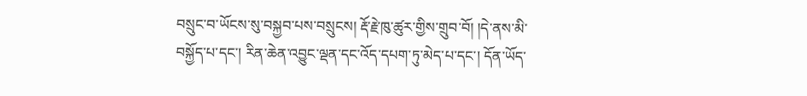བསྲུང་བ་ཡོངས་སུ་བསྐྱབ་པས་བསྲུངས། རྡོ་རྗེ་ཁུ་ཚུར་གྱིས་གྲུབ་བོ། །དེ་ནས་མི་བསྐྱོད་པ་དང་། རིན་ཆེན་འབྱུང་ལྡན་དང་འོད་དཔག་ཏུ་མེད་པ་དང་། དོན་ཡོད་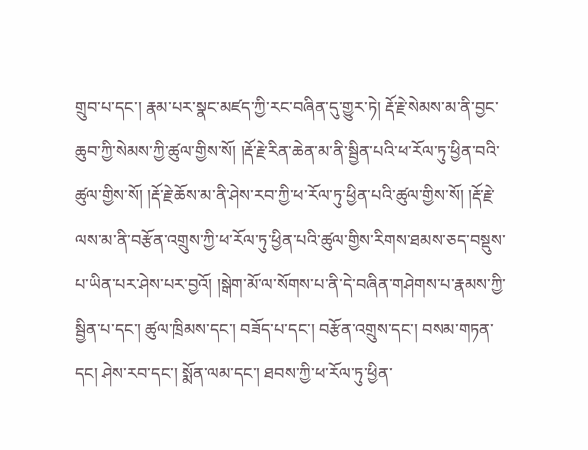གྲུབ་པ་དང་། རྣམ་པར་སྣང་མཛད་ཀྱི་རང་བཞིན་དུ་གྱུར་ཏེ། རྡོ་རྗེ་སེམས་མ་ནི་བྱང་ཆུབ་ཀྱི་སེམས་ཀྱི་ཚུལ་གྱིས་སོ། །རྡོ་རྗེ་རིན་ཆེན་མ་ནི་སྦྱིན་པའི་ཕ་རོལ་ཏུ་ཕྱིན་བའི་ཚུལ་གྱིས་སོ། །རྡོ་རྗེ་ཆོས་མ་ནི་ཤེས་རབ་ཀྱི་ཕ་རོལ་ཏུ་ཕྱིན་པའི་ཚུལ་གྱིས་སོ། །རྡོ་རྗེ་ལས་མ་ནི་བརྩོན་འགྲུས་ཀྱི་ཕ་རོལ་ཏུ་ཕྱིན་པའི་ཚུལ་གྱིས་རིགས་ཐམས་ཅད་བསྡུས་པ་ཡིན་པར་ཤེས་པར་བྱའོ། །སྒེག་མོ་ལ་སོགས་པ་ནི་དེ་བཞིན་གཤེགས་པ་རྣམས་ཀྱི་སྦྱིན་པ་དང་། ཚུལ་ཁྲིམས་དང་། བཟོད་པ་དང་། བརྩོན་འགྲུས་དང་། བསམ་གཏན་
དང། ཤེས་རབ་དང་། སྨོན་ལམ་དང་། ཐབས་ཀྱི་ཕ་རོལ་ཏུ་ཕྱིན་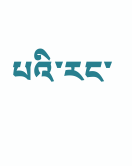པའི་རང་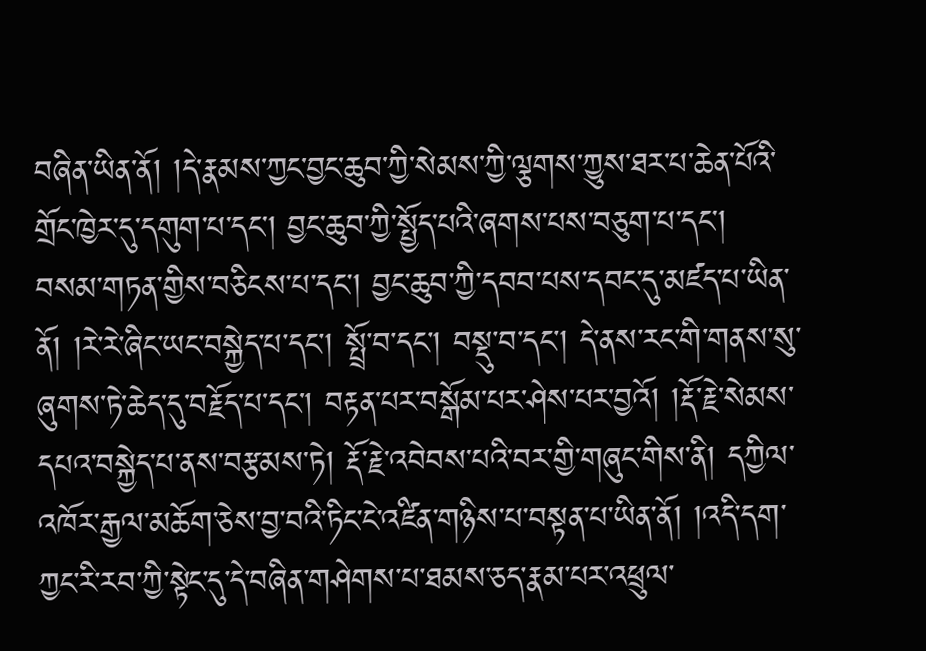བཞིན་ཡིན་ནོ། །དེ་རྣམས་ཀྱང་བྱང་ཆུབ་ཀྱི་སེམས་ཀྱི་ལྕགས་ཀྱུས་ཐར་པ་ཆེན་པོའི་གྲོང་ཁྱེར་དུ་དགུག་པ་དང་། བྱང་ཆུབ་ཀྱི་སྤྱོད་པའི་ཞགས་པས་བཅུག་པ་དང་། བསམ་གཏན་གྱིས་བཅིངས་པ་དང་། བྱང་ཆུབ་ཀྱི་དབབ་པས་དབང་དུ་མཛད་པ་ཡིན་ནོ། །རེ་རེ་ཞིང་ཡང་བསྐྱེད་པ་དང་། སྤྲོ་བ་དང་། བསྡུ་བ་དང་། དེ་ནས་རང་གི་གནས་སུ་ཞུགས་ཏེ་ཆེད་དུ་བརྗོད་པ་དང་། བརྟན་པར་བསྒོམ་པར་ཤེས་པར་བྱའོ། །རྡོ་རྗེ་སེམས་དཔའ་བསྐྱེད་པ་ནས་བརྩམས་ཏེ། རྡོ་རྗེ་འབེབས་པའི་བར་གྱི་གཞུང་གིས་ནི། དཀྱིལ་འཁོར་རྒྱལ་མཆོག་ཅེས་བྱ་བའི་ཏིང་ངེ་འཛིན་གཉིས་པ་བསྟན་པ་ཡིན་ནོ། །འདི་དག་ཀྱང་རི་རབ་ཀྱི་སྟེང་དུ་དེ་བཞིན་གཤེགས་པ་ཐམས་ཅད་རྣམ་པར་འཕྲུལ་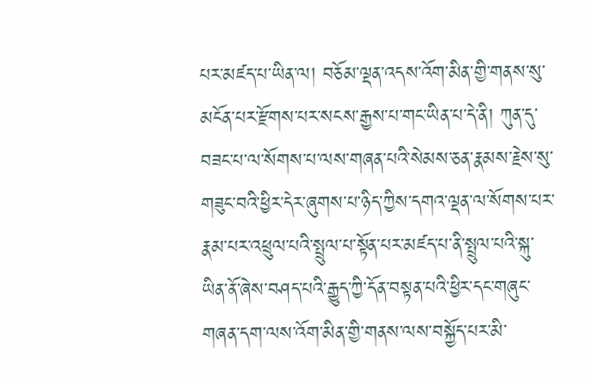པར་མཛད་པ་ཡིན་ལ། བཅོམ་ལྡན་འདས་འོག་མིན་གྱི་གནས་སུ་མངོན་པར་རྫོགས་པར་སངས་རྒྱས་པ་གང་ཡིན་པ་དེ་ནི། ཀུན་དུ་བཟང་པ་ལ་སོགས་པ་ལས་གཞན་པའི་སེམས་ཅན་རྣམས་རྗེས་སུ་གཟུང་བའི་ཕྱིར་དེར་ཞུགས་པ་ཉིད་ཀྱིས་དགའ་ལྡན་ལ་སོགས་པར་རྣམ་པར་འཕྲུལ་པའི་སྤྲུལ་པ་སྟོན་པར་མཛད་པ་ནི་སྤྲུལ་པའི་སྐུ་ཡིན་ནོ་ཞེས་བཤད་པའི་རྒྱུད་ཀྱི་དོན་བསྟན་པའི་ཕྱིར་དང་གཞུང་གཞན་དག་ལས་འོག་མིན་གྱི་གནས་ལས་བསྐྱོད་པར་མི་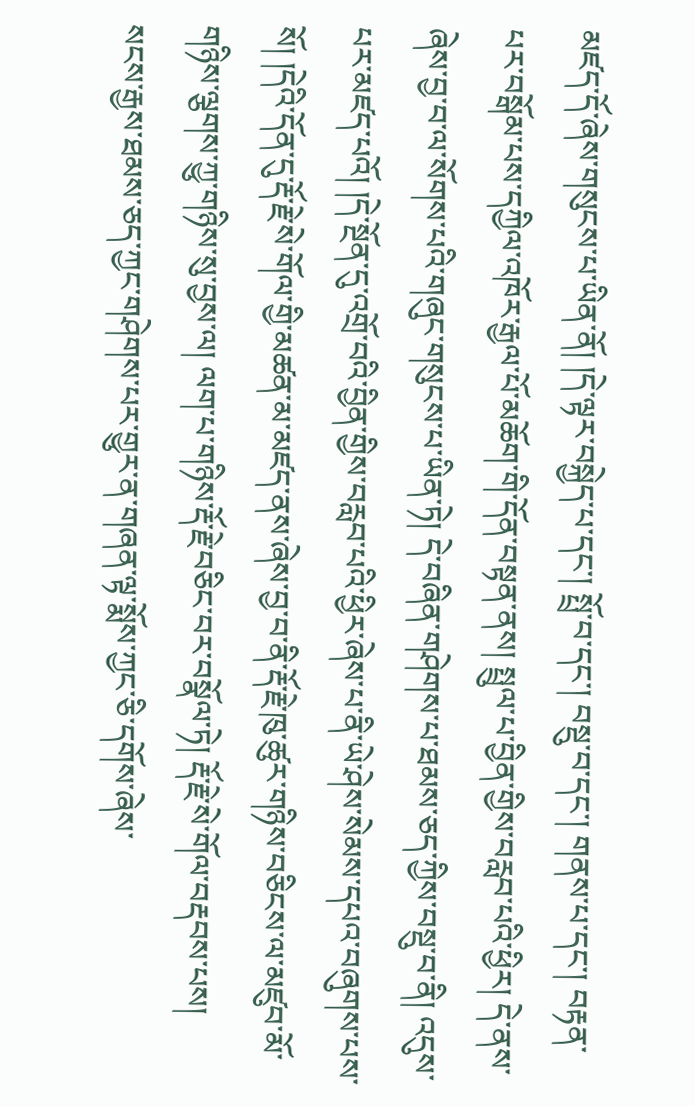མཛད་དོ་ཞེས་གསུངས་པ་ཡིན་ནོ། །དེ་ལྟར་བསྐྱེད་པ་དང་། སྤྲོ་བ་དང་། བསྡུ་བ་དང་། གནས་པ་དང་། བརྟན་པར་བསྒོམ་པས་དཀྱིལ་འཁོར་རྒྱལ་པོ་མཆོག་གི་དོན་བསྟན་ནས། སྤྲུལ་པ་བྱིན་གྱིས་བརླབ་པའི་ཕྱིར། དེ་ནས་ཞེས་བྱ་བ་ལ་སོགས་པའི་གཞུང་གསུངས་པ་ཡིན་ཏེ། དེ་བཞིན་གཤེགས་པ་ཐམས་ཅད་ཀྱིས་བསྡུ་བ་ནི། འདུས་པར་མཛད་པའོ། །དེ་སྔོན་དུ་འགྲོ་བའི་བྱིན་གྱིས་བརླབ་པའི་ཕྱིར་ཞེས་པ་ནི་ཡེ་ཤེས་སེམས་དཔའ་བཞུགས་པས་སོ། །དེའི་དོན་དུ་རྡོ་རྗེ་སེ་གོལ་གྱི་མཚན་མ་མཛད་ནས་ཞེས་བྱ་བ་ནི་རྡོ་རྗེ་ཁུ་ཚུར་གཉིས་བཅིངས་ལ་མཛུབ་མོ་གཉིས་ལྕགས་ཀྱུ་གཉིས་སུ་བྱས་ལ། ལག་པ་གཉིས་རྡོ་རྗེ་བཅིང་བར་བསྣོལ་ཏེ། རྡོ་རྗེ་སེ་གོལ་བརྡབས་པས། སངས་རྒྱས་ཐམས་ཅད་ཀྱང་གཤེགས་པར་གྱུར་ན་གཞན་ལྟ་སྨོས་ཀྱང་ཅི་དགོས་ཞེས་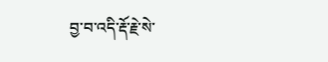བྱ་བ་འདི་རྡོ་རྗེ་སེ་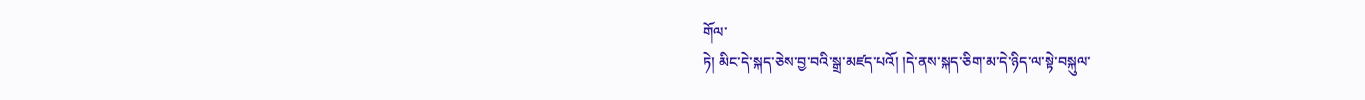གོལ་
ཏེ། མིང་དེ་སྐད་ཅེས་བྱ་བའི་སྒྲ་མཛད་པའོ། །དེ་ནས་སྐད་ཅིག་མ་དེ་ཉིད་ལ་སྟེ་བསྐུལ་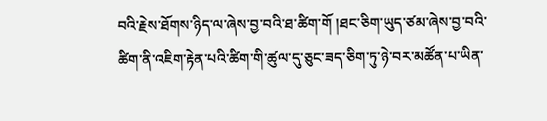བའི་རྗེས་ཐོགས་ཉིད་ལ་ཞེས་བྱ་བའི་ཐ་ཚིག་གོ །ཐང་ཅིག་ཡུད་ཙམ་ཞེས་བྱ་བའི་ཚིག་ནི་འཇིག་རྟེན་པའི་ཚིག་གི་ཚུལ་དུ་ཅུང་ཟད་ཅིག་ཏུ་ཉེ་བར་མཚོན་པ་ཡིན་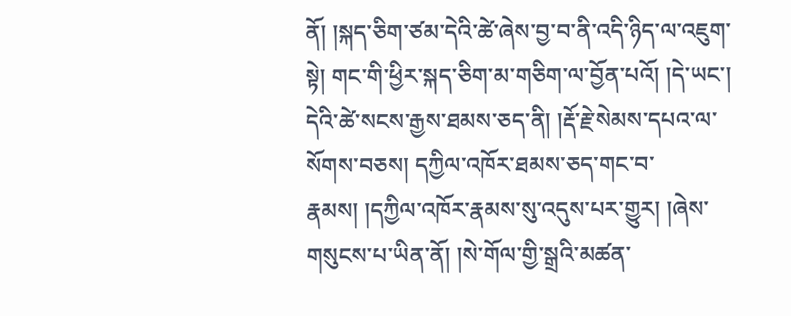ནོ། །སྐད་ཅིག་ཙམ་དེའི་ཚེ་ཞེས་བྱ་བ་ནི་འདི་ཉིད་ལ་འཇུག་སྟེ། གང་གི་ཕྱིར་སྐད་ཅིག་མ་གཅིག་ལ་བྱོན་པའོ། །དེ་ཡང་། དེའི་ཚེ་སངས་རྒྱས་ཐམས་ཅད་ནི། །རྡོ་རྗེ་སེམས་དཔའ་ལ་སོགས་བཅས། དཀྱིལ་འཁོར་ཐམས་ཅད་གང་བ་རྣམས། །དཀྱིལ་འཁོར་རྣམས་སུ་འདུས་པར་གྱུར། །ཞེས་གསུངས་པ་ཡིན་ནོ། །སེ་གོལ་གྱི་སྒྲའི་མཚན་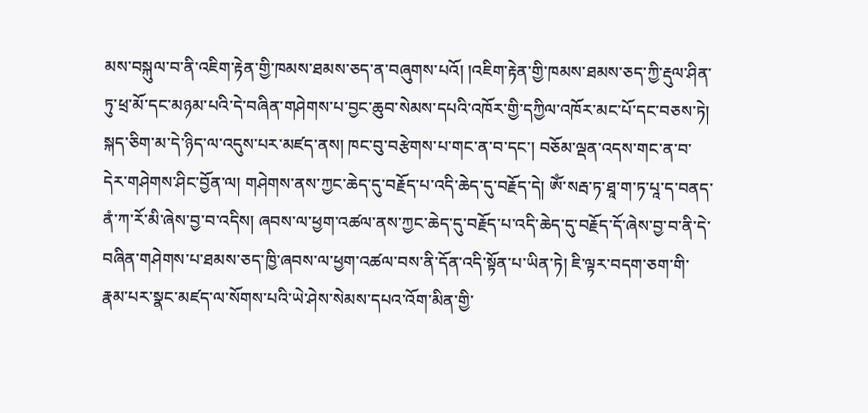མས་བསྐུལ་བ་ནི་འཇིག་རྟེན་གྱི་ཁམས་ཐམས་ཅད་ན་བཞུགས་པའོ། །འཇིག་རྟེན་གྱི་ཁམས་ཐམས་ཅད་ཀྱི་རྡུལ་ཤིན་ཏུ་ཕྲ་མོ་དང་མཉམ་པའི་དེ་བཞིན་གཤེགས་པ་བྱང་ཆུབ་སེམས་དཔའི་འཁོར་གྱི་དཀྱིལ་འཁོར་མང་པོ་དང་བཅས་ཏེ། སྐད་ཅིག་མ་དེ་ཉིད་ལ་འདུས་པར་མཛད་ནས། ཁང་བུ་བརྩེགས་པ་གང་ན་བ་དང་། བཅོམ་ལྡན་འདས་གང་ན་བ་དེར་གཤེགས་ཤིང་བྱོན་ལ། གཤེགས་ནས་ཀྱང་ཆེད་དུ་བརྗོད་པ་འདི་ཆེད་དུ་བརྗོད་དེ། ཨོཾ་སརྦ་ཏ་ཐཱ་ག་ཏ་པཱ་ད་བནད་ནཾ་ཀ་རོ་མི་ཞེས་བྱ་བ་འདིས། ཞབས་ལ་ཕྱག་འཚལ་ནས་ཀྱང་ཆེད་དུ་བརྗོད་པ་འདི་ཆེད་དུ་བརྗོད་དོ་ཞེས་བྱ་བ་ནི་དེ་བཞིན་གཤེགས་པ་ཐམས་ཅད་ཁྱི་ཞབས་ལ་ཕྱག་འཚལ་བས་ནི་དོན་འདི་སྟོན་པ་ཡིན་ཏེ། ཇི་ལྟར་བདག་ཅག་གི་རྣམ་པར་སྣང་མཛད་ལ་སོགས་པའི་ཡེ་ཤེས་སེམས་དཔའ་འོག་མིན་གྱི་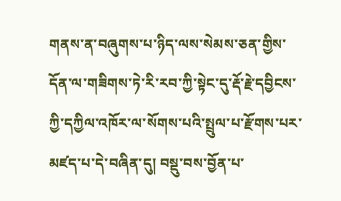གནས་ན་བཞུགས་པ་ཉིད་ལས་སེམས་ཅན་གྱིས་དོན་ལ་གཟིགས་ཏེ་རི་རབ་ཀྱི་སྟེང་དུ་རྡོ་རྗེ་དབྱིངས་ཀྱི་དཀྱིལ་འཁོར་ལ་སོགས་པའི་སྤྲུལ་པ་རྫོགས་པར་མཛད་པ་དེ་བཞིན་དུ། བསྡུ་བས་བྱོན་པ་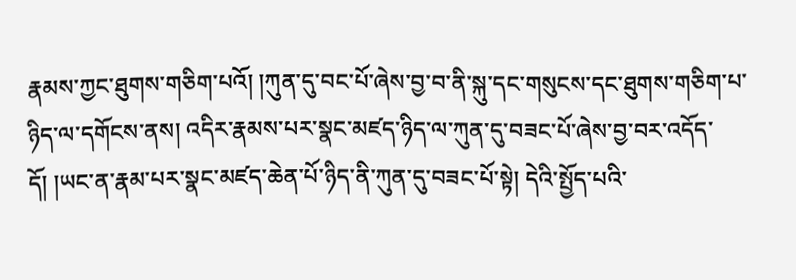རྣམས་ཀྱང་ཐུགས་གཅིག་པའོ། །ཀུན་དུ་བང་པོ་ཞེས་བྱ་བ་ནི་སྐུ་དང་གསུངས་དང་ཐུགས་གཅིག་པ་ཉིད་ལ་དགོངས་ནས། འདིར་རྣམས་པར་སྣང་མཛད་ཉིད་ལ་ཀུན་དུ་བཟང་པོ་ཞེས་བྱ་བར་འདོད་དོ། །ཡང་ན་རྣམ་པར་སྣང་མཛད་ཆེན་པོ་ཉིད་ནི་ཀུན་དུ་བཟང་པོ་སྟེ། དེའི་སྤྱོད་པའི་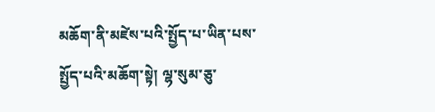མཆོག་ནི་མཛེས་པའི་སྤྱོད་པ་ཡིན་པས་སྤྱོད་པའི་མཆོག་སྟེ། ལྷ་སུམ་ཅུ་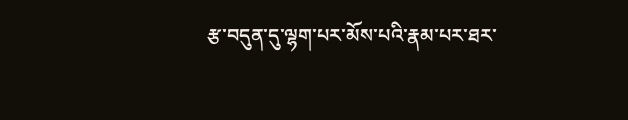རྩ་བདུན་དུ་ལྷག་པར་མོས་པའི་རྣམ་པར་ཐར་